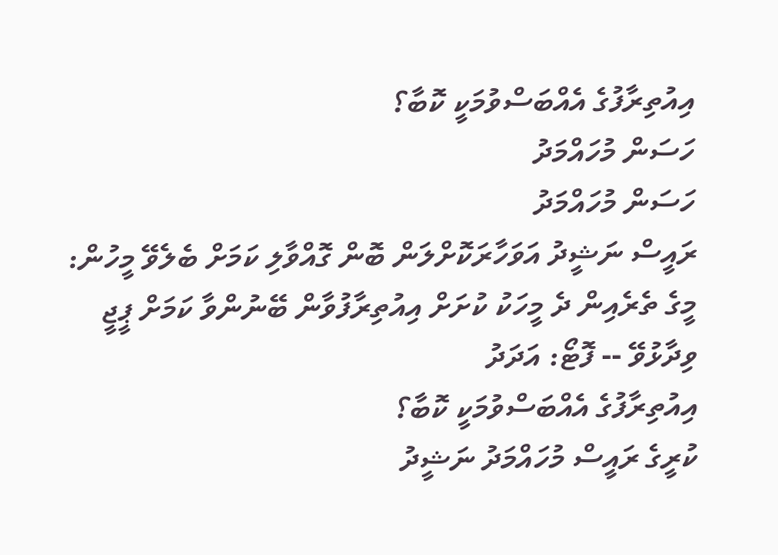އިއުތިރާފުގެ އެއްބަސްވުމަކީ ކޮބާ؟
ހަސަން މުހައްމަދު
ހަސަން މުހައްމަދު
ރައީސް ނަޝީދު އަވަހާރަކޮށްލަން ބޮން ގޮއްވާލި ކަމަށް ބެލެވޭ މީހުން: މީގެ ތެރެއިން ދެ މީހަކު ކުށަށް އިއުތިރާފުވާން ބޭނުންވާ ކަމަށް ޕީޖީ ވިދާޅުވޭ -- ފޮޓޯ: އަދަދު
އިއުތިރާފުގެ އެއްބަސްވުމަކީ ކޮބާ؟
ކުރީގެ ރައީސް މުހައްމަދު ނަޝީދު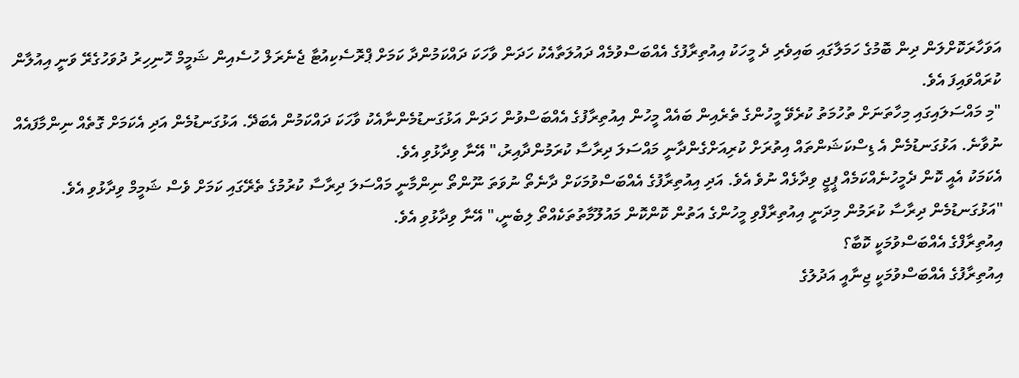އަވަހާރަކޮށްލަން ދިން ބޮމުގެ ހަމަލާގައި ބައިވެރި ދެ މީހަކު އިއުތިރާފުގެ އެއްބަސްވުމެއް ދައުލަތާއެކު ހަދަން ވާހަކަ ދައްކަމުންދާ ކަމަށް ޕްރޮސެކިއުޓާ ޖެނެރަލް ހުސެއިން ޝަމީމް ހޮނިހިރު ދުވަހުގެރޭ ވަނީ އިއުލާން ކުރައްވައިފަ އެވެ.
"މި މައްސަލައިގައި މިހާތަނަށް ތުހުމަތު ކުރެވޭ މީހުންގެ ތެރެއިން ބައެއް މީހުން އިއުތިރާފުގެ އެއްބަސްވުން ހަދަން އަޅުގަނޑުމެންނާއެކު ވާހަކަ ދައްކަމުން އެބަދޭ. އަޅުގަނޑުމެން އަދި އެކަމަށް ގޮތެއް ނިންމާފައެއް ނުވާނެ. އަޅުގަނޑުމެން އެ ޑިސްކަޝަންތައް އިތުރަށް ކުރިއަށްގެންދާނީ މައްސަލަ ދިރާސާ ކުރަމުންދާއިރު،" އޭނާ ވިދާޅުވި އެވެ.
އެކަމަކު އެއީ ކޮން ދެމީހުނެއްކަމެއް ޕީޖީ ވިދާޅެއް ނުވެ އެވެ. އަދި އިއުތިރާފުގެ އެއްބަސްވުމަކަށް ދާނެތޯ ނުވަތަ ނޫންތޯ ނިންމާނީ މައްސަލަ ދިރާސާ ކުރުމުގެ ތެރޭގައި ކަމަށް ވެސް ޝަމީމް ވިދާޅުވި އެވެ.
"އަޅުގަނޑުމެން ދިރާސާ ކުރަމުން މިދަނީ އިއުތިރާފްވި މީހުންގެ އަތުން ކޮންކޮން މައުލޫމާތުތަކެއްތޯ ލިބެނީ،" އޭނާ ވިދާޅުވި އެވެ.
އިއުތިރާފްގެ އެއްބަސްވުމަކީ ކޮބާ؟
އިއުތިރާފުގެ އެއްބަސްވުމަކީ ޖިނާއީ އަދުލުގެ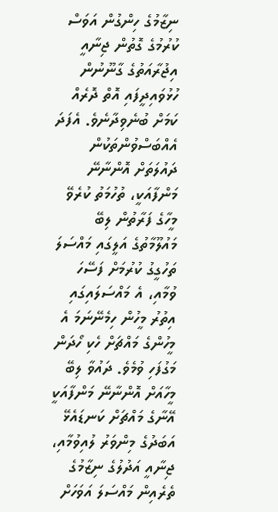ނިޒާމުގެ ހިންގުން އަވަސް ކުރުމުގެ ގޮތުން ޖިނާއީ އިޖުރާއަތުގެ ގާނޫނުން ހުޅުވައިދީފައި އޮތް ދޮރެއް ކަމަށް ބުނެވިދާނެވެ. އެފަދަ އެއްބަސްވުންތަކުން ދައުލަތަށް އޮންނާނޭ މަންފާއަކީ، ތުހުމަތު ކުރެވޭ މީހާގެ ފަރާތުން ލިބޭ މައުލޫމާތުގެ އަލީގައި މައްސަލަ ތަހުގީގު ކުރުމަށް ފަސޭހަ ވުމާއި، އެ މައްސަލައިގައި އިތުރު މީހުން ހިމެނޭނަމަ އެ މީހުންގެ މައްޗަށް ހެކި ހޯދަން މަގުފަހި ވުމެވެ. ދައުވާ ލިބޭ މީހާއަށް އޮންނާނޭ މަންފާއަކީ އޭނާގެ މައްޗަށް ކަނޑައެޅޭ އަބަދުގެ މިންވަރު ލުއިވުމާއި، ޖިނާއީ އަދުލުގެ ނިޒާމުގެ ތެރެއިން މައްސަލަ އަވަހަށް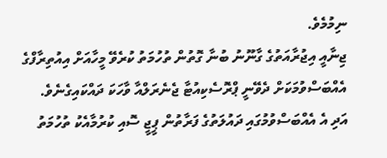ނިމުމެވެ.
ޖިނާއީ އިޖުރާއަތުގެ ގާނޫނު ބުނާ ގޮތުން ތުހުމަތު ކުރެވޭ މީހާއަށް އިއުތިރާފްގެ އެއްބަސްވުމަކަށް ދެވޭނީ ޕްރޮސެކިއުޓާ ޖެނެރަލްއާ ވާހަކަ ދައްކައިގެނެވެ. އަދި އެ އެއްބަސްވުމުގައި ދައުލަތުގެ ފަރާތުން ޕީޖީ ސޮއި ކުރުމާއެކު ތުހުމަތު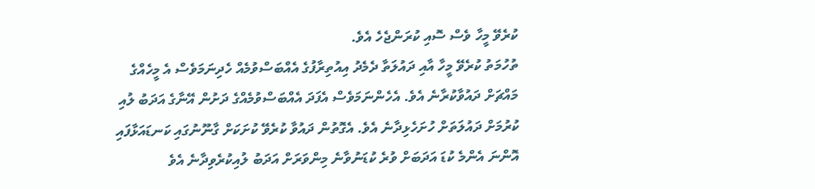ކުރެވޭ މީހާ ވެސް ސޮއި ކުރަންޖެހެ އެވެ.
ތުހުމަތު ކުރެވޭ މީހާ އާއި ދައުލަތާ ދެމެދު އިއުތިރާފުގެ އެއްބަސްވުމެއް ހެދިނަމަވެސް އެ މީހެއްގެ މައްޗަށް ދައުވާކުރާނެ އެވެ. އެހެންނަމަވެސް އެފަދަ އެއްބަސްވުމެއްގެ ދަށުން އޭނާގެ އަދަބު ލުއި ކުރުމަށް ދައުލަތަށް ހުށަހެޅިދާނެ އެވެ. އެގޮތުން ދައުވާ ކުރެވޭ ކުށަކަށް ގާނޫނުގައި ކަނޑައަޅާފައި އޮންނަ އެންމެ ކުޑަ އަދަބަށް ވުރެ ކުޑަނުވާނެ މިންވަރަށް އަދަބު ލުއިކުރެވިދާނެ އެވެ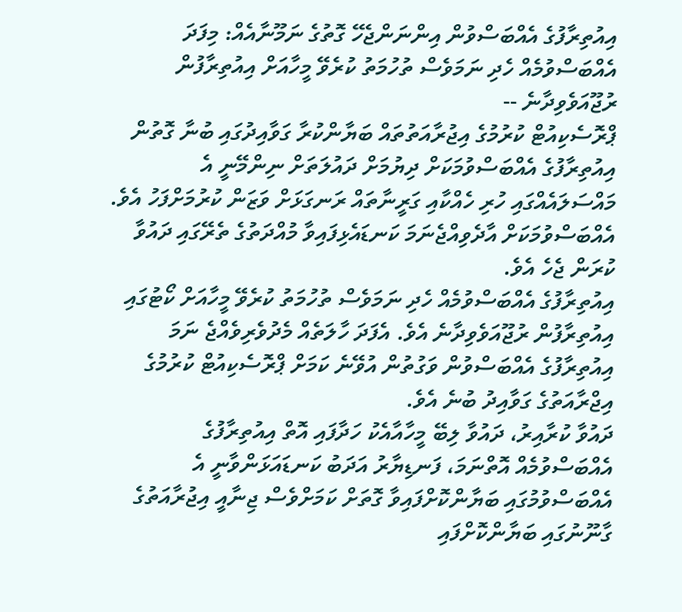އިއުތިރާފުގެ އެއްބަސްވުން އިންނަންޖެހޭ ގޮތުގެ ނަމޫނާއެއް: މިފަދަ އެއްބަސްވުމެއް ހެދި ނަމަވެސް ތުހުމަތު ކުރެވޭ މީހާއަށް އިއުތިރާފުން ރުޖޫއަވެވިދާނެ --
ޕްރޮސެކިއުޓް ކުރުމުގެ އިޖުރާއަތުތައް ބަޔާންކުރާ ގަވާއިދުގައި ބުނާ ގޮތުން އިއުތިރާފުގެ އެއްބަސްވުމަކަށް ދިޔުމަށް ދައުލަތަށް ނިންމޭނީ އެ މައްސަލައެއްގައި ހުރި ހެއްކާއި ގަރީނާތައް ރަނގަޅަށް ވަޒަން ކުރުމަށްފަހު އެވެ. އެއްބަސްވުމަކަށް އާދެވިއްޖެނަމަ ކަނޑައެޅިފައިވާ މުއްދަތުގެ ތެރޭގައި ދައުވާ ކުރަން ޖެހެ އެވެ.
އިއުތިރާފުގެ އެއްބަސްވުމެއް ހެދި ނަމަވެސް ތުހުމަތު ކުރެވޭ މީހާއަށް ކޯޓުގައި އިއުތިރާފުން ރުޖޫއަވެވިދާނެ އެވެ. އެފަދަ ހާލަތެއް މެދުވެރިވެއްޖެ ނަމަ އިއުތިރާފުގެ އެއްބަސްވުން ވަގުތުން އުވޭނެ ކަމަށް ޕްރޮސެކިއުޓް ކުރުމުގެ އިޖްރާއަތުގެ ގަވާއިދު ބުނެ އެވެ.
ދައުވާ ކުރާއިރު، ދައުވާ ލިބޭ މީހާއާއެކު ހަދާފައި އޮތް އިއުތިރާފުގެ އެއްބަސްވުމެއް އޮތްނަމަ، ފަނޑިޔާރު އަދަބު ކަނޑައަޅަންވާނީ އެ އެއްބަސްވުމުގައި ބަޔާންކޮށްފައިވާ ގޮތަށް ކަމަށްވެސް ޖިނާއީ އިޖުރާއަތުގެ ގާނޫނުގައި ބަޔާންކޮށްފައި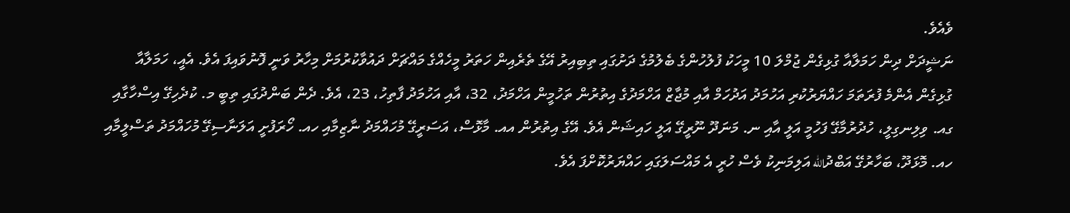ވެއެވެ.
ނަޝީދަށް ދިން ހަމަލާއާ ގުޅިގެން ޖުމްލަ 10 މީހަކު ފުލުހުންގެ ބެލުމުގެ ދަށުގައި ތިބިއިރު އޭގެ ތެރެއިން ހަތަރު މީހެއްގެ މައްޗަށް ދައުވާކުރުމަށް މިހާރު ވަނީ ފޮނުވައިފަ އެވެ. އެއީ، ހަމަލާއާ ގުޅިގެން އެންމެ ފުރަތަމަ ހައްޔަރުކުރި އަހުމަދު އަދުހަމް އާއި މުޖާޒް އަހްމަދުގެ އިތުރުން ތަހުމީން އަހްމަދު، 32، އާއި އަހުމަދު ފާތިހު، 23، އެވެ. ދެން ބަންދުގައި ތިބީ މ. ކުދެހިގޭ އިސްހާގާއި ގއ. ވިލިނގިލީ، ހުދުރުމާގޭ ފަހުމީ އަލީ އާއި ނ. މަނަދޫ ނޫރީގޭ އަލީ ހައިޝަން އެވެ. އޭގެ އިތުރުން އއ. މާޅޮސް، އަސަރީގޭ މުހައްމަދު ނާޒިމާއި ހއ. ހޯރަފުށީ އަލަނާސިގޭ މުހައްމަދު ތަސްލީމާއި ހއ. މޮޅަދޫ، ބަހާރުގޭ އަބްދުالله އަލިމަނިކު ވެސް ހުރީ އެ މައްސަލަގައި ހައްޔަރުކޮށްފަ އެވެ.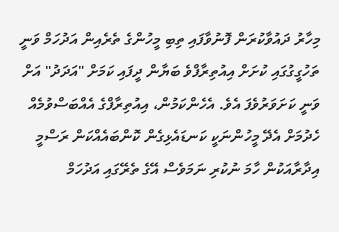މިހާރު ދައުވާކުރަން ފޮނުވާފައި ތިބި މީހުންގެ ތެރެއިން އަދުހަމް ވަނީ ތަހުގީގުގައި ކުށަށް އިއުތިރާފްވެ ބަޔާން ދީފައި ކަމަށް "އަދަދު" އަށް ވަނީ ކަށަވަރުވެފަ އެވެ. އެހެންކަމުން، އިއުތިރާފްގެ އެއްބަސްވުމެއް ހެދުމަށް އެދޭ މީހުންނަކީ ކަނޑައެޅިގެން ކޮންބައެއްކަން ރަސްމީ އިދާރާއަކުން ހާމަ ނުކުރި ނަމަވެސް އޭގެ ތެރޭގައި އަދުހަމް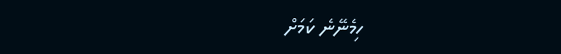ހިމެނޭނެ ކަމަށް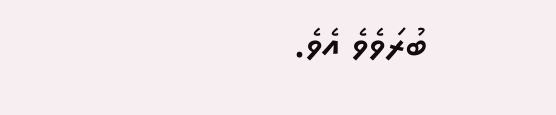ބުރަވެވެ އެވެ.